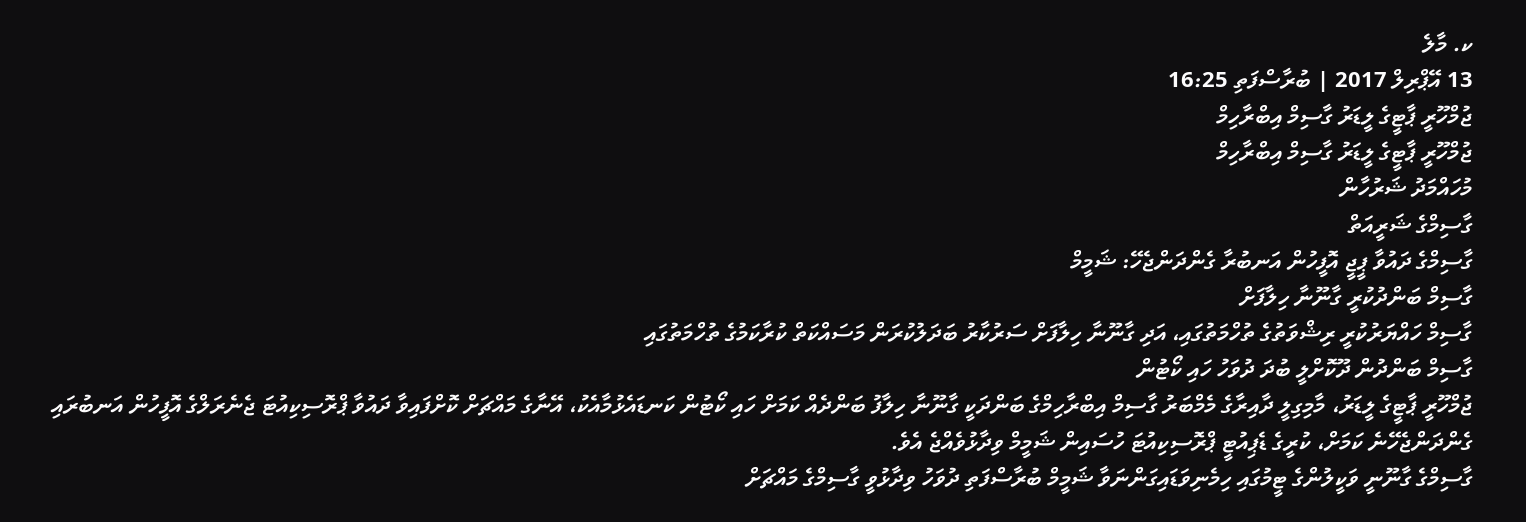ކ. މާލެ
13 އޭޕްރިލް 2017 | ބުރާސްފަތި 16:25
ޖުމްހޫރީ ޕާޓީގެ ލީޑަރު ގާސިމް އިބްރާހިމް
ޖުމްހޫރީ ޕާޓީގެ ލީޑަރު ގާސިމް އިބްރާހިމް
މުހައްމަދު ޝަރުހާން
ގާސިމްގެ ޝަރީއަތް
ގާސިމްގެ ދައުވާ ޕީޖީ އޮފީހުން އަނބުރާ ގެންދަންޖެހޭ: ޝަމީމް
ގާސިމް ބަންދުކުރީ ގާނޫނާ ހިލާފަށް
ގާސިމް ހައްޔަރުކުރީ ރިޝްވަތުގެ ތުހްމަތުގައި، އަދި ގާނޫނާ ހިލާފަށް ސަރުކާރު ބަދަލުކުރަން މަސައްކަތް ކުރާކަމުގެ ތުހްމަތުގައި
ގާސިމް ބަންދުން ދޫކޮށްލީ ބުދަ ދުވަހު ހައި ކޯޓުން
ޖުމްހޫރީ ޕާޓީގެ ލީޑަރު، މާމިގިލީ ދާއިރާގެ މެމްބަރު ގާސިމް އިބްރާހިމްގެ ބަންދަކީ ގާނޫނާ ހިލާފު ބަންދެއް ކަމަށް ހައި ކޯޓުން ކަނޑައެޅުމާއެކު، އޭނާގެ މައްޗަށް ކޮށްފައިވާ ދައުވާ ޕްރޮސިކިއުޓަ ޖެނެރަލްގެ އޮފީހުން އަނބުރައި ގެންދަންޖެހޭނެ ކަމަށް، ކުރީގެ ޑެޕިއުޓީ ޕްރޮސިކިއުޓަ ހުސައިން ޝަމީމް ވިދާޅުވެއްޖެ އެވެ.
ގާސިމްގެ ގާނޫނީ ވަކީލުންގެ ޓީމުގައި ހިމެނިވަޑައިގަންނަވާ ޝަމީމް ބުރާސްފަތި ދުވަހު ވިދާޅުވީ ގާސިމްގެ މައްޗަށް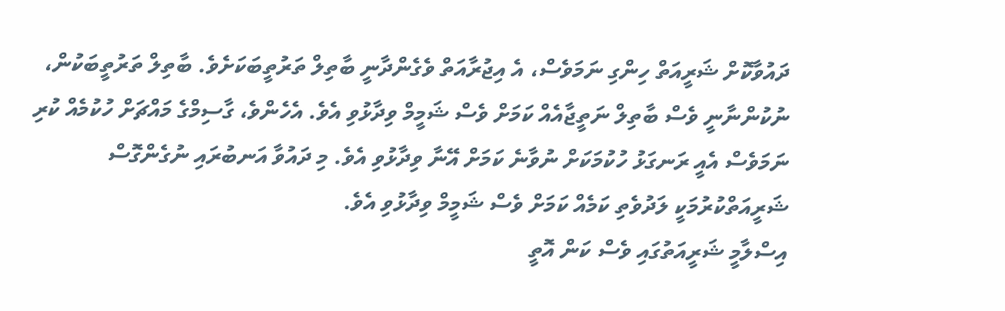ދައުވާކޮށް ޝަރީއަތް ހިންގި ނަމަވެސް، އެ އިޖުރާއަތް ވެގެންދާނީ ބާތިލް ތަރުތީބަކަށެވެ. ބާތިލް ތަރުތީބަކުން، ނުކުންނާނީ ވެސް ބާތިލް ނަތީޖާއެއް ކަމަށް ވެސް ޝަމީމް ވިދާޅުވި އެވެ. އެހެންވެ، ގާސިމްގެ މައްޗަށް ހުކުމެއް ކުރި ނަމަވެސް އެއީ ރަނގަޅު ހުކުމަކަށް ނުވާނެ ކަމަށް އޭނާ ވިދާޅުވި އެވެ. މި ދައުވާ އަނބުރައި ނުގެންގޮސް ޝަރީއަތްކުރުމަކީ ލަދުވެތި ކަމެއް ކަމަށް ވެސް ޝަމީމް ވިދާޅުވި އެވެ.
އިސްލާމީ ޝަރީއަތުގައި ވެސް ކަން އޮތީ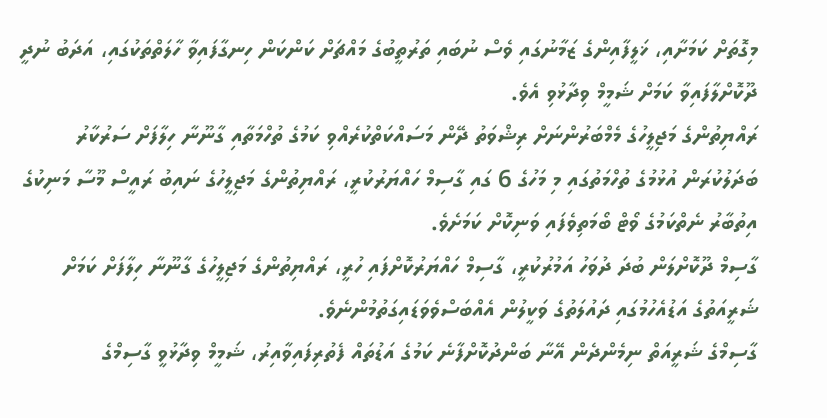މިގޮތަށް ކަމަށާއި، ޚަލީފާއިންގެ ޒަމާނުގައި ވެސް ނުބައި ތަރުތީބުގެ މައްޗަށް ކަންކަން ހިނގާފައިވާ ހާލަތްތަކުގައި، އަދަބު ނުދީ ދޫކޮށްލާފައިވާ ކަމަށް ޝަމީމް ވިދާޅުވި އެވެ.
ރައްޔިތުންގެ މަޖިލީހުގެ މެމްބަރުންނަށް ރިޝްވަތު ދޭން މަސައްކަތްކުރެއްވި ކަމުގެ ތުހްމަތާއި ގާނޫނާ ހިލާފަށް ސަރުކާރު ބަދަލުކުރަން އުޅުމުގެ ތުހްމަތުގައި މި މަހުގެ 6 ގައި ގާސިމް ހައްޔަރުކުރީ، ރައްޔިތުންގެ މަޖިލީހުގެ ނައިބު ރައީސް މޫސާ މަނިކުގެ އިތުބާރު ނެތްކަމުގެ ވޯޓް ބޯމަތިވެފައި ވަނިކޮށް ކަމަށެވެ.
ގާސިމް ދޫކޮށްލަން ބުދަ ދުވަހު އަމުރުކުރީ، ގާސިމް ހައްޔަރުކޮށްފައި ހުރީ، ރައްޔިތުންގެ މަޖިލީހުގެ ގާނޫނާ ހިލާފަށް ކަމަށް ޝަރީއަތުގެ އަޑުއެހުމުގައި ދައުލަތުގެ ވަކީލުން އެއްބަސްވެވަޑައިގަތުމުންނެވެ.
ގާސިމްގެ ޝަރީއަތް ނިމެންދެން އޭނާ ބަންދުކޮށްފާނެ ކަމުގެ އަޑުތައް ފެތުރިފައިވާއިރު، ޝަމީމް ވިދާޅުވީ ގާސިމްގެ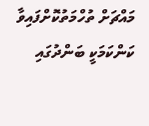މައްޗަށް ތުހްމަތުކޮށްފައިވާ ކަންކަމަކީ ބަންދުގައި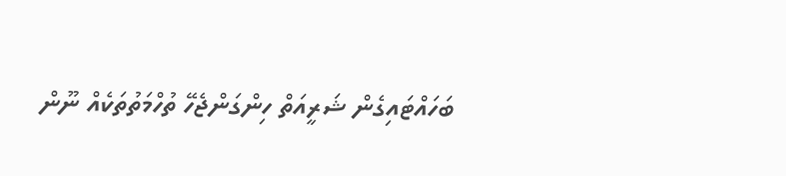ބަހައްޓައިގެން ޝަރީއަތް ހިންގަންޖެހޭ ތުހްމަތުތަކެއް ނޫން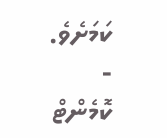ކަމަށެވެ.
- ކޮމެންޓް